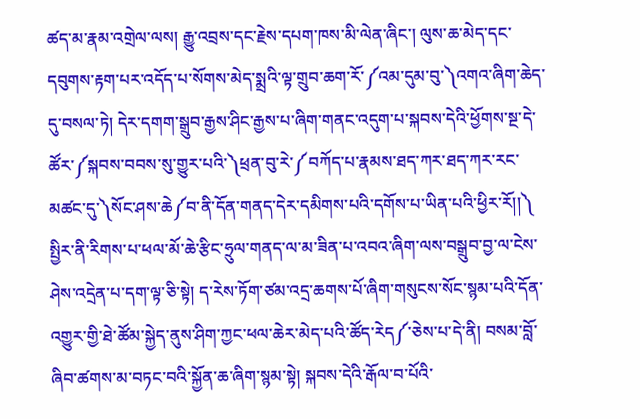ཚད་མ་རྣམ་འགྲེལ་ལས། རྒྱུ་འབྲས་དང་རྗེས་དཔག་ཁས་མི་ལེན་ཞིང་། ལུས་ཆ་མེད་དང་དབུགས་རྟག་པར་འདོད་པ་སོགས་མེད་སྨྲའི་ལྟ་གྲུབ་ཆག་རོ་༼འམ་དུམ་བུ་༽འགའ་ཞིག་ཆེད་དུ་བསལ་ཏེ། དེར་དགག་སྒྲུབ་རྒྱས་ཤིང་རྒྱས་པ་ཞིག་གནང་འདུག་པ་སྐབས་དེའི་ཕྱོགས་སྔ་དེ་ཚོར་༼སྐབས་བབས་སུ་གྱུར་པའི་༽ཕྲན་བུ་རེ་༼བཀོད་པ་རྣམས་ཐད་ཀར་ཐད་ཀར་རང་མཚང་དུ་༽སོང་ཤས་ཆེ༼བ་ནི་དོན་གནད་དེར་དམིགས་པའི་དགོས་པ་ཡིན་པའི་ཕྱིར་རོ།།༽
སྤྱིར་ནི་རིགས་པ་ཕལ་མོ་ཆེ་རྩིང་ཧྲུལ་གནད་ལ་མ་ཟིན་པ་འབའ་ཞིག་ལས་བསྒྲུབ་བྱ་ལ་ངེས་ཤེས་འདྲེན་པ་དག་ལྟ་ཅི་སྟེ། ད་རེས་ཏོག་ཙམ་འདྲ་ཆགས་པོ་ཞིག་གསུངས་སོང་སྙམ་པའི་དོན་འགྱུར་གྱི་ཐེ་ཚོམ་སྐྱེད་ནུས་ཤིག་ཀྱང་ཕལ་ཆེར་མེད་པའི་ཚོད་རེད༼་ཅེས་པ་དེ་ནི། བསམ་བློ་ཞིབ་ཚགས་མ་བཏང་བའི་སྐྱོན་ཆ་ཞིག་སྙམ་སྟེ། སྐབས་དེའི་རྒོལ་བ་པོའི་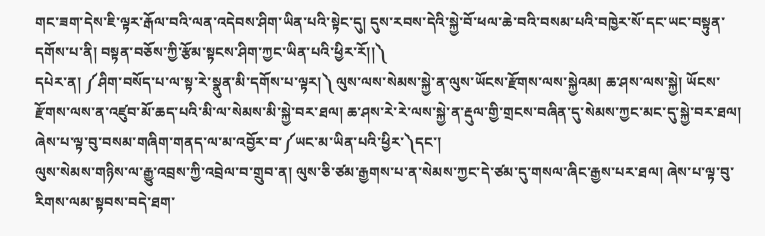གང་ཟག་དེས་ཇི་ལྟར་རྒོལ་བའི་ལན་འདེབས་ཤིག་ཡིན་པའི་སྟེང་དུ། དུས་རབས་དེའི་སྐྱེ་བོ་ཕལ་ཆེ་བའི་བསམ་པའི་བཁྱེར་སོ་དང་ཡང་བསྟུན་དགོས་པ་ནི། བསྟན་བཅོས་ཀྱི་རྩོམ་སྟངས་ཤིག་ཀྱང་ཡིན་པའི་ཕྱིར་རོ།།༽
དཔེར་ན། ༼ཤིག་བསོད་པ་ལ་སྟ་རེ་སྣུན་མི་དགོས་པ་ལྟར།༽ ལུས་ལས་སེམས་སྐྱེ་ན་ལུས་ཡོངས་རྫོགས་ལས་སྐྱེའམ། ཆ་ཤས་ལས་སྐྱེ། ཡོངས་རྫོགས་ལས་ན་འཛུབ་མོ་ཆད་པའི་མི་ལ་སེམས་མི་སྐྱེ་བར་ཐལ། ཆ་ཤས་རེ་རེ་ལས་སྐྱེ་ན་རྡུལ་གྱི་གྲངས་བཞིན་དུ་སེམས་ཀྱང་མང་དུ་སྐྱེ་བར་ཐལ། ཞེས་པ་ལྟ་བུ་བསམ་གཞིག་གནད་ལ་མ་འབྱོར་བ་༼ཡང་མ་ཡིན་པའི་ཕྱིར་༽དང་།
ལུས་སེམས་གཉིས་ལ་རྒྱུ་འབྲས་ཀྱི་འབྲེལ་བ་གྲུབ་ན། ལུས་ཅི་ཙམ་རྒྱགས་པ་ན་སེམས་ཀྱང་དེ་ཙམ་དུ་གསལ་ཞིང་རྒྱས་པར་ཐལ། ཞེས་པ་ལྟ་བུ་རིགས་ལམ་སྟབས་བདེ་ཐག་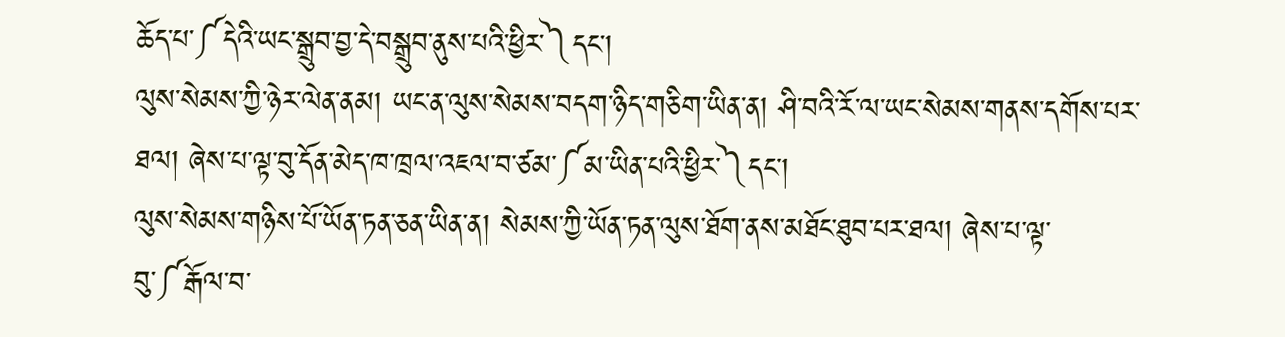ཆོད་པ་༼དེའི་ཡང་སྒྲུབ་བྱ་དེ་བསྒྲུབ་ནུས་པའི་ཕྱིར་༽དང་།
ལུས་སེམས་ཀྱི་ཉེར་ལེན་ནམ། ཡང་ན་ལུས་སེམས་བདག་ཉིད་གཅིག་ཡིན་ན། ཤི་བའི་རོ་ལ་ཡང་སེམས་གནས་དགོས་པར་ཐལ། ཞེས་པ་ལྟ་བུ་དོན་མེད་ཁ་ཁྲལ་འཇལ་བ་ཙམ་༼མ་ཡིན་པའི་ཕྱིར་༽དང་།
ལུས་སེམས་གཉིས་པོ་ཡོན་ཏན་ཅན་ཡིན་ན། སེམས་ཀྱི་ཡོན་ཏན་ལུས་ཐོག་ནས་མཐོང་ཐུབ་པར་ཐལ། ཞེས་པ་ལྟ་བུ་༼རྒོལ་བ་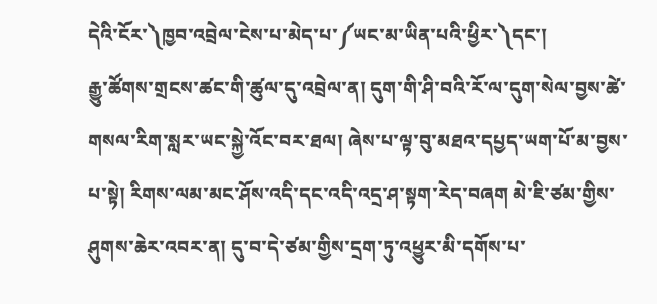དེའི་ངོར་༽ཁྱབ་འབྲེལ་ངེས་པ་མེད་པ་༼ཡང་མ་ཡིན་པའི་ཕྱིར་༽དང་།
རྒྱུ་ཚོགས་གྲངས་ཚང་གི་ཚུལ་དུ་འབྲེལ་ན། དུག་གི་ཤི་བའི་རོ་ལ་དུག་སེལ་བྱས་ཚེ་གསལ་རིག་སླར་ཡང་སྐྱེ་འོང་བར་ཐལ། ཞེས་པ་ལྟ་བུ་མཐའ་དཔྱད་ཡག་པོ་མ་བྱས་པ་སྟེ། རིགས་ལམ་མང་ཤོས་འདི་དང་འདི་འདྲ་ཤ་སྟག་རེད་བཞག མེ་ཇི་ཙམ་གྱིས་ཤུགས་ཆེར་འབར་ན། དུ་བ་དེ་ཙམ་གྱིས་དྲག་ཏུ་འཕྱུར་མི་དགོས་པ་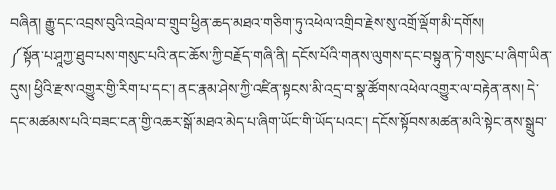བཞིན། རྒྱུ་དང་འབྲས་བུའི་འབྲེལ་བ་གྲུབ་ཕྱིན་ཆད་མཐའ་གཅིག་ཏུ་འཕེལ་འགྲིབ་རྗེས་སུ་འགྲོ་ལྡོག་མི་དགོས།
༼སྟོན་པ་ཤཱཀྱ་ཐུབ་པས་གསུང་པའི་ནང་ཆོས་ཀྱི་བརྗོད་གཞི་ནི། དངོས་པོའི་གནས་ལུགས་དང་བསྟུན་ཏེ་གསུང་པ་ཞིག་ཡིན་དུས། ཕྱིའི་རྫས་འགྱུར་གྱི་རིག་པ་དང་། ནང་རྣམ་ཤེས་ཀྱི་འཛིན་སྟངས་མི་འདྲ་བ་སྣ་ཚོགས་འཕེལ་འགྱུར་ལ་བརྟེན་ནས། དེ་དང་མཚམས་པའི་བཟང་ངན་གྱི་འཆར་སྒོ་མཐའ་མེད་པ་ཞིག་ཡོང་གི་ཡོད་པའང་། དངོས་སྟོབས་མཚན་མའི་སྟེང་ནས་སྒྲུབ་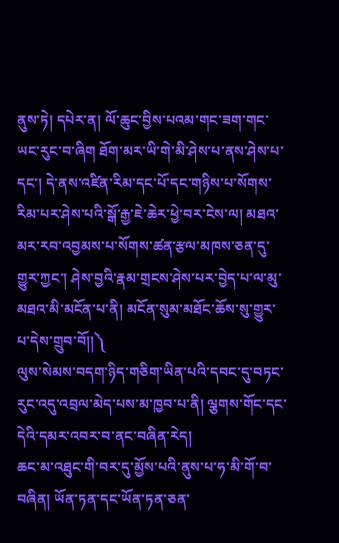ནུས་ཏེ། དཔེར་ན། ལོ་ཆུང་བྱིས་པའམ་གང་ཟག་གང་ཡང་རུང་བ་ཞིག ཐོག་མར་ཡི་གེ་མི་ཤེས་པ་ནས་ཤེས་པ་དང་། དེ་ནས་འཛིན་རིམ་དང་པོ་དང་གཉིས་པ་སོགས་རིམ་པར་ཤེས་པའི་སྒོ་རྒྱ་ཇེ་ཆེར་ཕྱེ་བར་ངེས་ལ། མཐའ་མར་རབ་འབྱམས་པ་སོགས་ཚན་རྩལ་མཁས་ཅན་དུ་གྱུར་ཀྱང་། ཤེས་བྱའི་རྣམ་གྲངས་ཤེས་པར་བྱེད་པ་ལ་མུ་མཐའ་མི་མངོན་པ་ནི། མངོན་སུམ་མཐོང་ཆོས་སུ་གྱུར་པ་དེས་གྲུབ་བོ།།༽
ལུས་སེམས་བདག་ཉིད་གཅིག་ཡིན་པའི་དབང་དུ་བཏང་རུང་འདུ་འབྲལ་མེད་པས་མ་ཁྱབ་པ་ནི། ལྕགས་གོང་དང་དེའི་དམར་འབར་བ་ནང་བཞིན་རེད།
ཆང་མ་འཐུང་གི་བར་དུ་མྱོས་པའི་ནུས་པ་ཧ་མི་གོ་བ་བཞིན། ཡོན་ཏན་དང་ཡོན་ཏན་ཅན་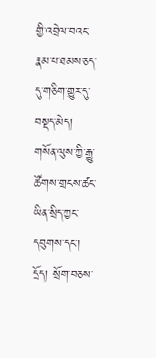གྱི་འབྲེལ་བའང་རྣམ་པ་ཐམས་ཅད་དུ་གཅིག་གྱུར་དུ་བསྡད་མེད།
གསོན་ལུས་ཀྱི་རྒྱུ་ཚོགས་གྲངས་ཚང་ཡིན་སྲིད་ཀྱང་དབུགས་དང་། དྲོད། སྲོག་བཅས་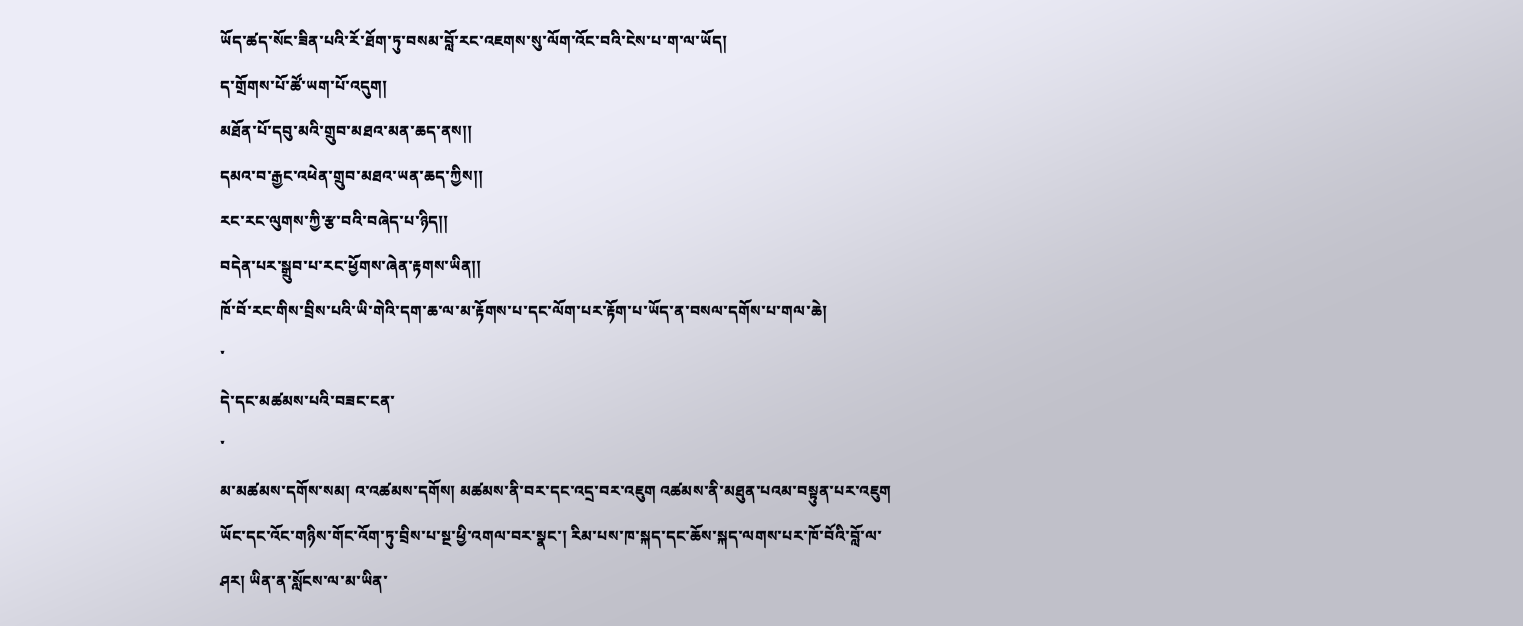ཡོད་ཚད་སོང་ཟིན་པའི་རོ་ཐོག་ཏུ་བསམ་བློ་རང་འཇགས་སུ་ལོག་འོང་བའི་ངེས་པ་ག་ལ་ཡོད།
ད་གྲོགས་པོ་ཚོ་ཡག་པོ་འདུག།
མཐོན་པོ་དབུ་མའི་གྲུབ་མཐའ་མན་ཆད་ནས།།
དམའ་བ་རྒྱང་འཕེན་གྲུབ་མཐའ་ཡན་ཆད་ཀྱིས།།
རང་རང་ལུགས་ཀྱི་རྩ་བའི་བཞེད་པ་ཉིད།།
བདེན་པར་སྒྲུབ་པ་རང་ཕྱོགས་ཞེན་རྟགས་ཡིན།།
ཁོ་བོ་རང་གིས་བྲིས་པའི་ཡི་གེའི་དག་ཆ་ལ་མ་རྟོགས་པ་དང་ལོག་པར་རྟོག་པ་ཡོད་ན་བསལ་དགོས་པ་གལ་ཆེ།
་
དེ་དང་མཚམས་པའི་བཟང་ངན་
་
མ་མཚམས་དགོས་སམ། འ་འཚམས་དགོས། མཚམས་ནི་བར་དང་འདྲ་བར་འཇུག འཚམས་ནི་མཐུན་པའམ་བསྟུན་པར་འཇུག
ཡོང་དང་འོང་གཉིས་གོང་འོག་ཏུ་བྲིས་པ་སྔ་ཕྱི་འགལ་བར་སྣང་། རིམ་པས་ཁ་སྐད་དང་ཆོས་སྐད་ལགས་པར་ཁོ་བོའི་བློ་ལ་ཤར། ཡིན་ན་སློངས་ལ་མ་ཡིན་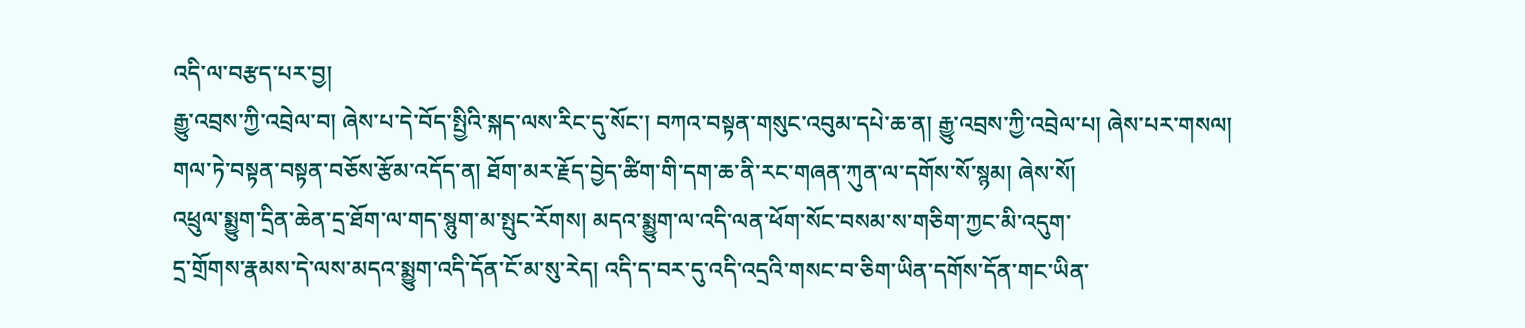འདི་ལ་བརྩད་པར་བྱ།
རྒྱུ་འབྲས་ཀྱི་འབྲེལ་བ། ཞེས་པ་དེ་བོད་སྤྱིའི་སྐད་ལས་རིང་དུ་སོང་། བཀའ་བསྟན་གསུང་འབུམ་དཔེ་ཆ་ན། རྒྱུ་འབྲས་ཀྱི་འབྲེལ་པ། ཞེས་པར་གསལ།
གལ་ཏེ་བསྟན་བསྟན་བཅོས་རྩོམ་འདོད་ན། ཐོག་མར་རྗོད་བྱེད་ཚིག་གི་དག་ཆ་ནི་རང་གཞན་ཀུན་ལ་དགོས་སོ་སྙམ། ཞེས་སོ།
འཕྲུལ་སྨྱུག་དྲིན་ཆེན་དྲ་ཐོག་ལ་གད་སྙུག་མ་སྤུང་རོགས། མདའ་སྨྱུག་ལ་འདི་ལན་ཕོག་སོང་བསམ་ས་གཅིག་ཀྱང་མི་འདུག་
དྲ་གྲོགས་རྣམས་དེ་ལས་མདའ་སྨྱུག་འདི་དོན་ངོ་མ་སུ་རེད། འདི་ད་བར་དུ་འདི་འདྲའི་གསང་བ་ཅིག་ཡིན་དགོས་དོན་གང་ཡིན་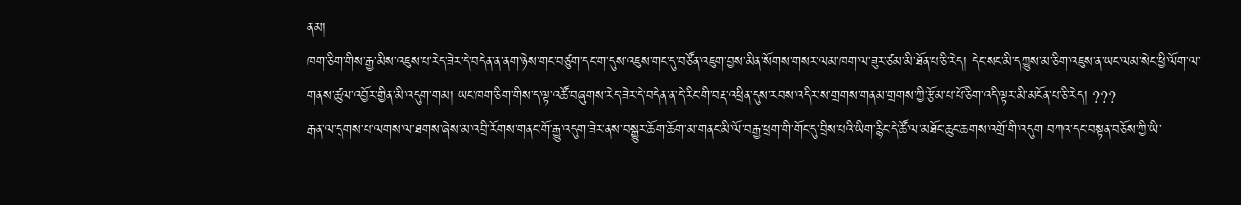ནམ།
ཁག་ཅིག་གིས་རྒྱ་མིས་འཇུས་པ་རེད་ཟེར་དེ་བདེན་ན་ནག་ཉེས་གང་བཙུག་དང་ག་དུས་འཇུས་གང་དུ་བཙོན་འཇུག་བྱས་མིན་སོགས་གསར་ལམ་ཁག་ལ་ཟུར་ཙམ་མི་ཐོན་པ་ཅི་རེད། དེང་སང་མི་དཀྱུས་མ་ཅིག་འཇུས་ན་ཡང་ལམ་སེང་ཕྱི་ལོག་ལ་གནས་ཚུལ་འབྱོར་གྱིན་མི་འདུག་གམ། ཡང་ཁག་ཅིག་གིས་ད་ལྟ་འཚོ་བཞུགས་རེད་ཟེར་དེ་བདེན་ན་དེ་རིང་གི་བརྡ་འཕྲིན་དུས་རབས་འདིར་ས་གྲགས་གནམ་གྲགས་ཀྱི་རྩོམ་པ་པོ་ཅིག་འདི་ལྟར་མི་མངོན་པ་ཅི་རེད། ???
རྒན་ལ་ད྄གས་པ་ལགས་ལ་ཐགས་ཞེས་མ་འབྲི་རོགས་གནང་གོ་རྒྱུ་འདུག་ཟེར་ནས་བསྒྱུར་ཆོག་ཆོག་མ་གནང་མི་ལོ་བརྒྱ་ཕྲག་གི་གོང་དུ་བྲིས་པའི་ཡིག་རྙིང་དེ་ཚོ་ལ་མཐོང་ཆུང་ཆགས་འགྲོ་གི་འདུག བཀའ་དང་བསྟན་བཅོས་ཀྱི་ཡི་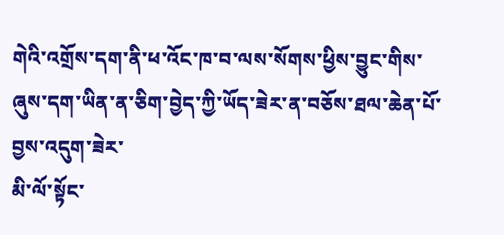གེའི་འགྲོས་དག་ནི་ཕ་འོང་ཁ་བ་ལས་སོགས་ཕྱིས་བྱུང་གིས་ཞུས་དག་ཡིན་ན་ཅིག་བྱེད་ཀྱི་ཡོད་ཟེར་ན་བཅོས་ཐལ་ཆེན་པོ་བྱས་འདུག་ཟེར་
མི་ལོ་སྟོང་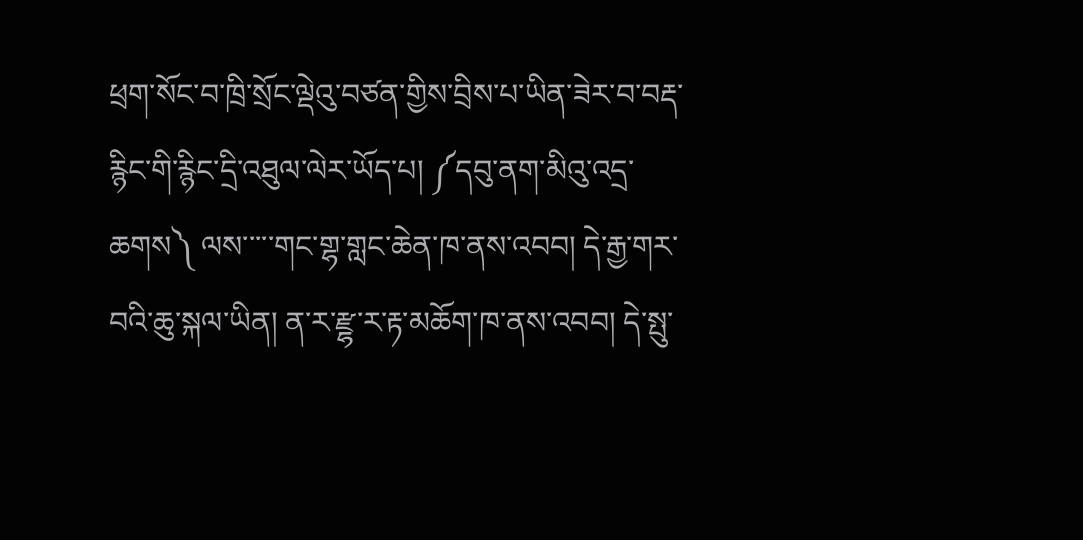ཕྲག་སོང་བ་ཁྲི་སྲོང་ལྡེའུ་བཙན་གྱིས་བྲིས་པ་ཡིན་ཟེར་བ་བརྡ་རྙིང་གི་རྙིང་དྲི་འཐུལ་ལེར་ཡོད་པ། ༼དབུ་ནག་མིའུ་འདྲ་ཆགས༽ ལས་་་་་གང་གྷ་གླང་ཆེན་ཁ་ནས་འབབ། དེ་རྒྱ་གར་བའི་ཆུ་སྐལ་ཡིན། ན་ར་རྫྷ་ར་རྟ་མཆོག་ཁ་ནས་འབབ། དེ་སྤུ་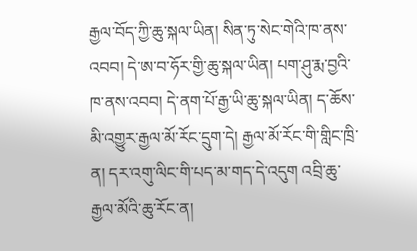རྒྱལ་བོད་ཀྱི་ཆུ་སྐལ་ཡིན། སིན་ཏུ་སེང་གེའི་ཁ་ནས་འབབ། དེ་ཨ་བ་ཧོར་གྱི་ཆུ་སྐལ་ཡིན། པག་ཤུ་རྨ་བྱའི་ཁ་ནས་འབབ། དེ་ནག་པོ་རྒྱ་ཡི་ཆུ་སྐལ་ཡིན། ད་ཆོས་མི་འགྱུར་རྒྱལ་མོ་རོང་དྲུག་དེ། རྒྱལ་མོ་རོང་གི་གླིང་ཁྲི་ན། དར་འགུ་ལིང་གི་པད་མ་གད་དེ་འདུག འབྲི་ཆུ་རྒྱལ་མོའི་ཆུ་རོང་ན།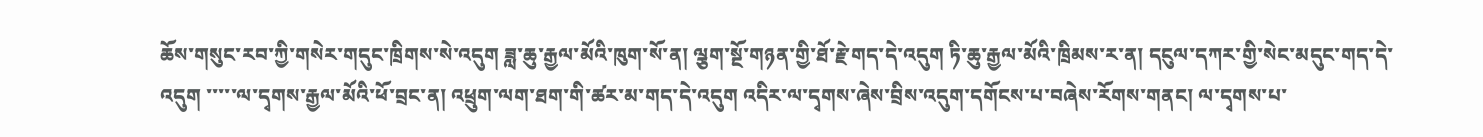ཆོས་གསུང་རབ་ཀྱི་གསེར་གདུང་ཁྲིགས་སེ་འདུག ཟླ་ཆུ་རྒྱལ་མོའི་ཁུག་སོ་ན། ལྕག་སྔོ་གཉན་གྱི་ཐོ་རྗེ་གད་དེ་འདུག ཏི་ཆུ་རྒྱལ་མོའི་ཁྲིམས་ར་ན། དངུལ་དཀར་གྱི་སེང་མདུང་གད་དེ་འདུག ་་་་་ལ་དྭགས་རྒྱལ་མོའི་ཕོ་བྲང་ན། འཕྲུག་ལག་ཐག་གི་ཚར་མ་གད་དེ་འདུག འདིར་ལ་དྭགས་ཞེས་བྲིས་འདུག་དགོངས་པ་བཞེས་རོགས་གནང། ལ་དྭགས་པ་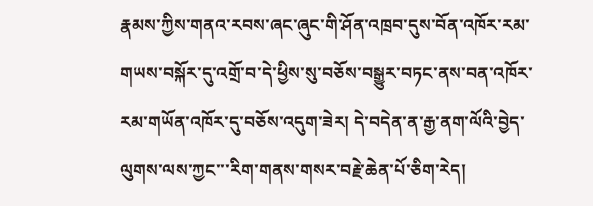རྣམས་ཀྱིས་གནའ་རབས་ཞང་ཞུང་གི་ཤོན་འཁྲབ་དུས་བོན་འཁོར་རམ་གཡས་བསྐོར་དུ་འགྲོ་བ་དེ་ཕྱིས་སུ་བཅོས་བསྒྱུར་བཏང་ནས་བན་འཁོར་རམ་གཡོན་འཁོར་དུ་བཅོས་འདུག་ཟེར། དེ་བདེན་ན་རྒྱ་ནག་ལོའི་བྱེད་ལུགས་ལས་ཀྱང་་་རིག་གནས་གསར་བརྗེ་ཆེན་པོ་ཅིག་རེད།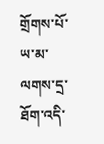གྲོགས་པོ་ཡ་མ་ལགས་དྲ་ཐོག་འདི་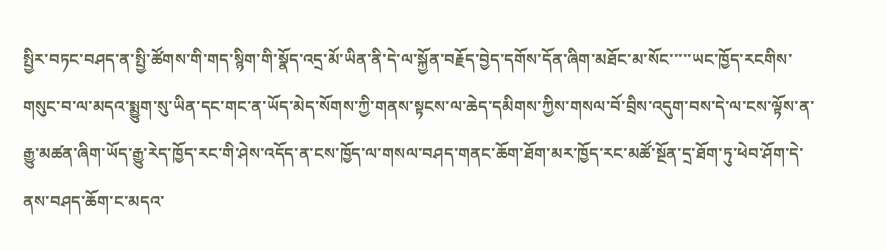སྤྱིར་བཏང་བཤད་ན་སྤྱི་ཚོགས་གི་གད་སྙིག་གི་སྣོད་འདྲ་མོ་ཡིན་ནི་དེ་ལ་སྐྱོན་བརྗོད་བྱེད་དགོས་དོན་ཞིག་མཐོང་མ་སོང་་་་་ཡང་ཁྱོད་རངགིས་གསུང་བ་ལ་མདའ་སྨྱུག་སུ་ཡིན་དང་གང་ན་ཡོད་མེད་སོགས་ཀྱི་གནས་སྟངས་ལ་ཆེད་དམིགས་ཀྱིས་གསལ་བོ་བྲིས་འདུག་བས་དེ་ལ་ངས་ལྟོས་ན་རྒྱུ་མཚན་ཞིག་ཡོད་རྒྱུ་རེད་ཁྱོད་རང་གི་ཤེས་འདོད་ན་ངས་ཁྱོད་ལ་གསལ་བཤད་གནང་ཆོག་ཐོག་མར་ཁྱོད་རང་མཚོ་སྔོན་དྲ་ཐོག་ཏུ་ཕེབ་ཤོག་དེ་ནས་བཤད་ཆོག་ང་མདའ་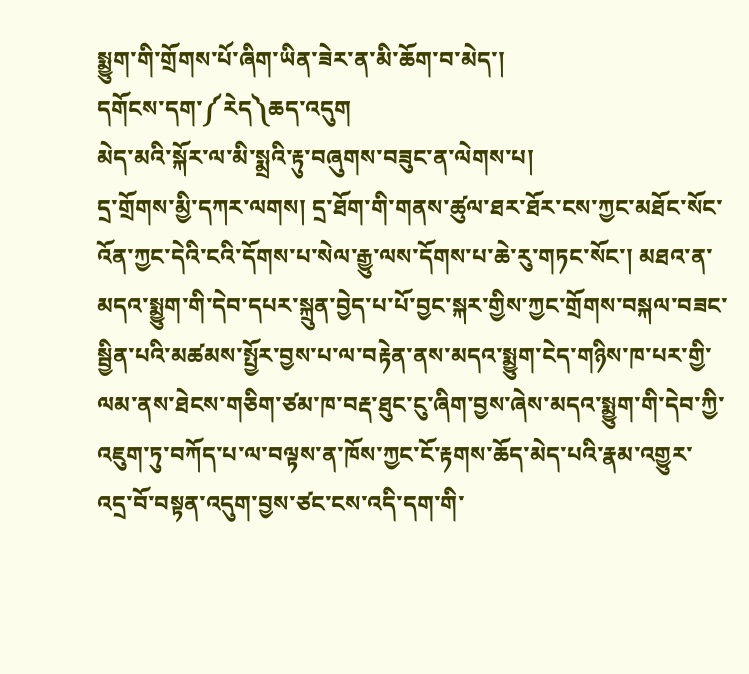སྨྱུག་གི་གྲོགས་པོ་ཞིག་ཡིན་ཟེར་ན་མི་ཆོག་བ་མེད་།
དགོངས་དག་༼རེད༽ཆད་འདུག
མེད་མའི་སྐོར་ལ་མི་སྨྲའི་རྟུ་བཞུགས་བཟུང་ན་ལེགས་པ།
དྲ་གྲོགས་མྱི་དཀར་ལགས། དྲ་ཐོག་གི་གནས་ཚུལ་ཐར་ཐོར་ངས་ཀྱང་མཐོང་སོང་འོན་ཀྱང་དེའི་ངའི་དོགས་པ་སེལ་རྒྱུ་ལས་དོགས་པ་ཆེ་རུ་གཏང་སོང་། མཐའ་ན་མདའ་སྨྱུག་གི་དེབ་དཔར་སྐྲུན་བྱེད་པ་པོ་བྱང་སྐར་གྱིས་ཀྱང་གྲོགས་བསྐལ་བཟང་སྦྱིན་པའི་མཚམས་སྤྱོར་བྱས་པ་ལ་བརྟེན་ནས་མདའ་སྨྱུག་ངེད་གཉིས་ཁ་པར་གྱི་ལམ་ནས་ཐེངས་གཅིག་ཙམ་ཁ་བརྡ་ཐུང་ངུ་ཞིག་བྱས་ཞེས་མདའ་སྨྱུག་གི་དེབ་ཀྱི་འཇུག་ཏུ་བཀོད་པ་ལ་བལྟས་ན་ཁོས་ཀྱང་ངོ་རྟགས་ཆོད་མེད་པའི་རྣམ་འགྱུར་འདྲ་བོ་བསྟན་འདུག་བྱས་ཙང་ངས་འདི་དག་གི་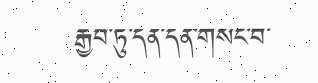རྒྱབ་ཏུ་དན་དན་གསང་བ་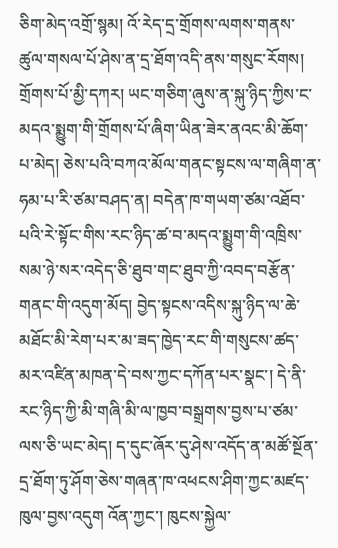ཅིག་མེད་འགྲོ་སྙམ། འོ་རེད་དྲ་གྲོགས་ལགས་གནས་ཚུལ་གསལ་པོ་ཤེས་ན་དྲ་ཐོག་འདི་ནས་གསུང་རོགས།
གྲོགས་པོ་མྱི་དཀར། ཡང་གཅིག་ཞུས་ན་སྐུ་ཉིད་ཀྱིས་ང་མདའ་སྨྱུག་གི་གྲོགས་པོ་ཞིག་ཡིན་ཟེར་ནའང་མི་ཆོག་པ་མེད། ཅེས་པའི་བཀའ་མོལ་གནང་སྟངས་ལ་གཞིག་ན་ཧམ་པ་རི་ཙམ་བཤད་ན། བདེན་ཁ་གཡག་ཙམ་འཐོབ་པའི་རེ་སྟོང་གིས་རང་ཉིད་ཚ་བ་མདའ་སྨྱུག་གི་འཁྲིས་སམ་ཉེ་སར་འདེད་ཅི་ཐུབ་གང་ཐུབ་ཀྱི་འབད་བརྩོན་གནང་གི་འདུག་མོད། བྱེད་སྟངས་འདིས་སྐུ་ཉིད་ལ་ཆེ་མཐོང་མི་རེག་པར་མ་ཟད་ཁྱེད་རང་གི་གསུངས་ཚད་མར་འཛིན་མཁན་དེ་བས་ཀྱང་དཀོན་པར་སྣང་། དེ་ནི་རང་ཉིད་ཀྱི་མི་གཞི་མི་ལ་ཁྱབ་བསྒྲགས་བྱས་པ་ཙམ་ལས་ཅི་ཡང་མེད། ད་དུང་ཞོར་དུ་ཤེས་འདོད་ན་མཚོ་སྔོན་དྲ་ཐོག་ཏུ་ཤོག་ཅེས་གཞན་ཁ་འཕངས་ཤིག་ཀྱང་མཛད་ཁུལ་བྱས་འདུག འོན་ཀྱང་། ཁུངས་སྐྱེལ་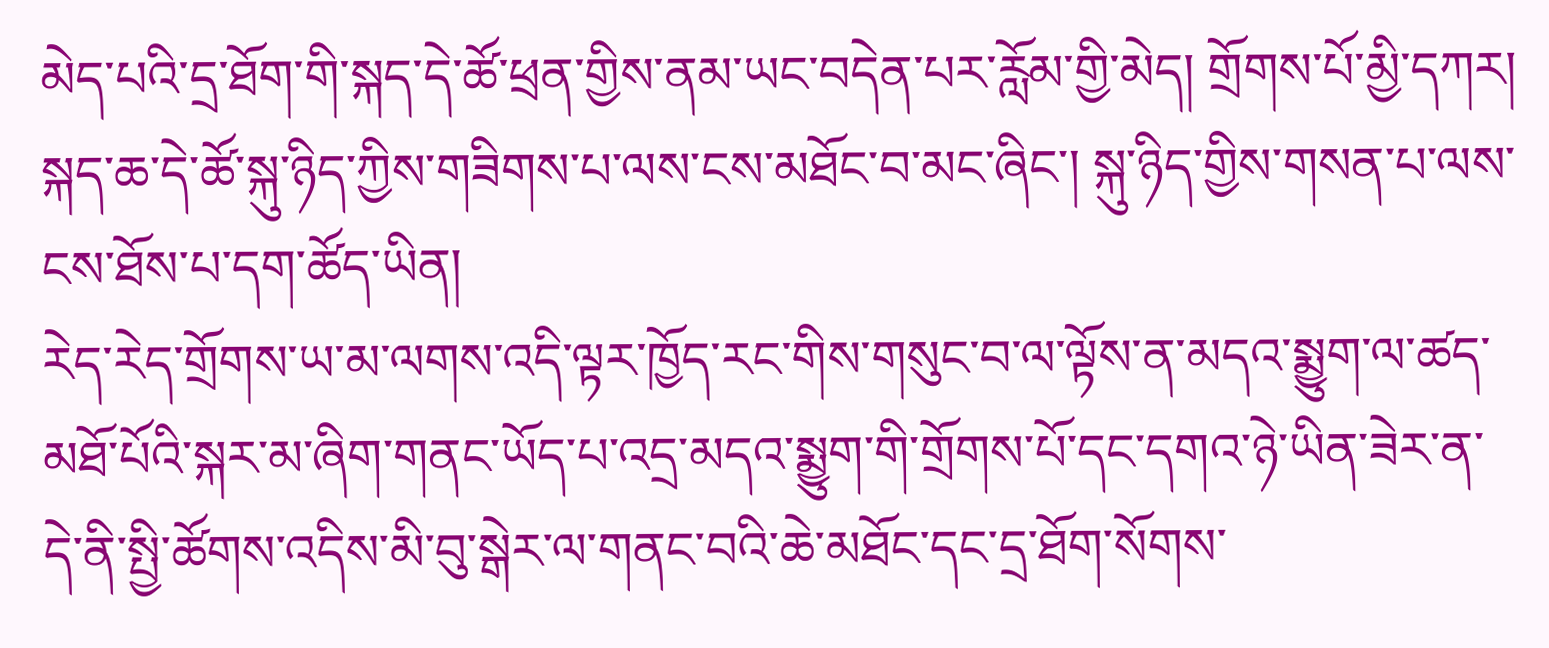མེད་པའི་དྲ་ཐོག་གི་སྐད་དེ་ཚོ་ཕྲན་གྱིས་ནམ་ཡང་བདེན་པར་རློམ་གྱི་མེད། གྲོགས་པོ་མྱི་དཀར། སྐད་ཆ་དེ་ཚོ་སྐུ་ཉིད་ཀྱིས་གཟིགས་པ་ལས་ངས་མཐོང་བ་མང་ཞིང་། སྐུ་ཉིད་གྱིས་གསན་པ་ལས་ངས་ཐོས་པ་དག་ཚོད་ཡིན།
རེད་རེད་གྲོགས་ཡ་མ་ལགས་འདི་ལྟར་ཁྱོད་རང་གིས་གསུང་བ་ལ་ལྟོས་ན་མདའ་སྨྱུག་ལ་ཚད་མཐོ་པོའི་སྐར་མ་ཞིག་གནང་ཡོད་པ་འདྲ་མདའ་སྨྱུག་གི་གྲོགས་པོ་དང་དགའ་ཉེ་ཡིན་ཟེར་ན་དེ་ནི་སྤྱི་ཚོགས་འདིས་མི་བུ་སྒེར་ལ་གནང་བའི་ཆེ་མཐོང་དང་དྲ་ཐོག་སོགས་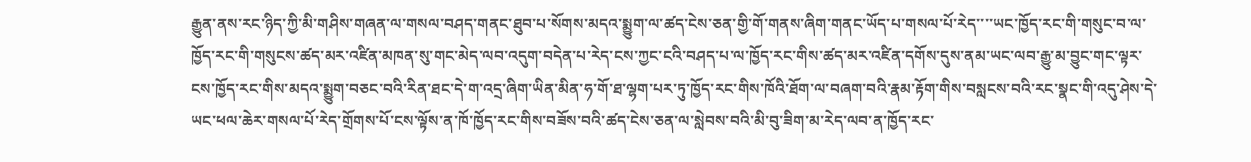རྒྱུན་ནས་རང་ཉིད་ཀྱི་མི་གཤིས་གཞན་ལ་གསལ་བཤད་གནང་ཐུབ་པ་སོགས་མདའ་སྨྱུག་ལ་ཚད་ངེས་ཅན་གྱི་གོ་གནས་ཞིག་གནང་ཡོད་པ་གསལ་པོ་རེད་་་་ཡང་ཁྱོད་རང་གི་གསུང་བ་ལ་ཁྱོད་རང་གི་གསུངས་ཚད་མར་འཛིན་མཁན་སུ་གང་མེད་ལབ་འདུག་བདེན་པ་རེད་ངས་ཀྱང་ངའི་བཤད་པ་ལ་ཁྱོད་རང་གིས་ཚད་མར་འཛིན་དགོས་དུས་ནམ་ཡང་ལབ་རྒྱུ་མ་བྱུང་གང་ལྟར་ངས་ཁྱོད་རང་གིས་མདའ་སྨྱུག་བཅང་བའི་རིན་ཐང་དེ་ག་འདྲ་ཞིག་ཡིན་མིན་ཧ་གོ་ཐ་ལྷག་པར་ཏུ་ཁྱོད་རང་གིས་ཁོའི་ཐོག་ལ་བཞག་བའི་རྣམ་རྟོག་གིས་བསླངས་བའི་རང་སྣང་གི་འདུ་ཤེས་དེ་ཡང་ཕལ་ཆེར་གསལ་པོ་རེད་གྲོགས་པོ་ངས་ལྟོས་ན་ཁོ་ཁྱོད་རང་གིས་བཟོས་བའི་ཚད་ངེས་ཅན་ལ་སླེབས་བའི་མི་བུ་ཟིག་མ་རེད་ལབ་ན་ཁྱོད་རང་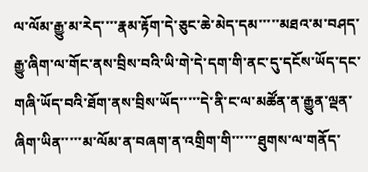ལ་ལོམ་རྒྱུ་མ་རེད་་་་རྣམ་རྟོག་དེ་ཅུང་ཆེ་མེད་དམ་་་་་མཐའ་མ་བཤད་རྒྱུ་ཞིག་ལ་གོང་ནས་བྲིས་བའི་ཡི་གེ་དེ་དག་གི་ནང་དུ་དངོས་ཡོད་དང་གཞི་ཡོད་བའི་ཐོག་ནས་བྲིས་ཡོད་་་་་དེ་ནི་ང་ལ་མཚོན་ན་རྒྱུན་ལྡན་ཞིག་ཡིན་་་་་མ་ལོམ་ན་བཞག་ན་འགྲིག་གི་་་་་་ཐུགས་ལ་གནོད་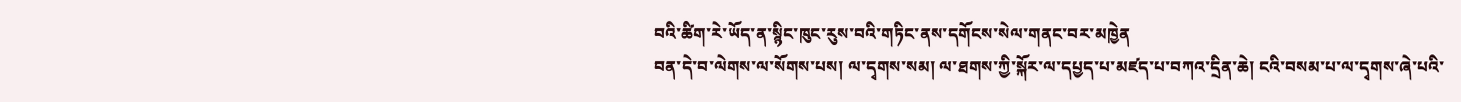བའི་ཚིག་རེ་ཡོད་ན་སྙིང་ཁུང་རུས་བའི་གཏིང་ནས་དགོངས་སེལ་གནང་བར་མཁྱེན
བན་དེ་བ་ལེགས་ལ་སོགས་པས། ལ་དྭགས་སམ། ལ་ཐགས་ཀྱི་སྐོར་ལ་དཔྱད་པ་མཛད་པ་བཀའ་དྲིན་ཆེ། ངའི་བསམ་པ་ལ་དྭགས་ཞེ་པའི་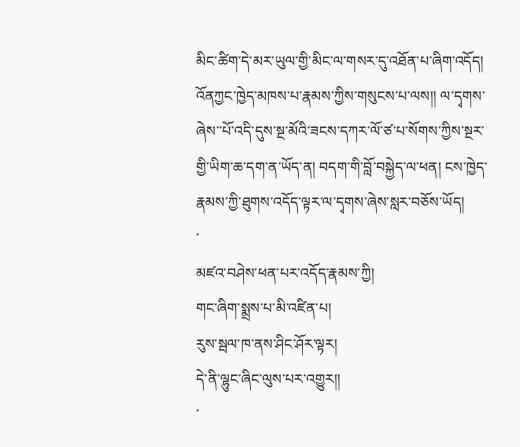མིང་ཚིག་དེ་མར་ཡུལ་གྱི་མིང་ལ་གསར་དུ་འཐོན་པ་ཞིག་འདོད། འོནཀྱང་ཁྱེད་མཁས་པ་རྣམས་ཀྱིས་གསུངས་པ་ལས།། ལ་དྭགས་ཞེས་་པོ་འདི་དུས་སྔ་མོའི་ཟངས་དཀར་ལོ་ཙ་པ་སོགས་ཀྱིས་སྔར་གྱི་ཡིག་ཆ་དག་ན་ཡོད་ན། བདག་གི་བློ་བསྐྱེད་ལ་ཕན། ངས་ཁྱེད་རྣམས་ཀྱི་ཐུགས་འདོད་ལྟར་ལ་དྭགས་ཞེས་སླར་བཅོས་ཡོད།
་
མཛའ་བཤེས་ཕན་པར་འདོད་རྣམས་ཀྱི།
གང་ཞིག་སྨྲས་པ་མི་འཛིན་པ།
རུས་སྦལ་ཁ་ནས་ཤིང་ཤོར་ལྟར།
དེ་ནི་ལྷུང་ཞིང་ལུས་པར་འགྱུར།།
་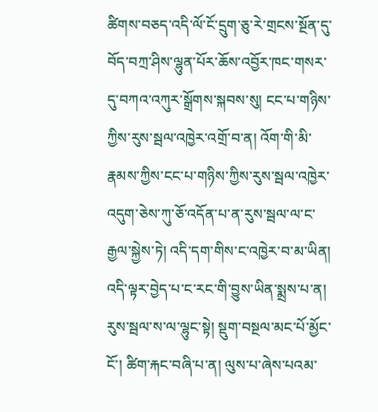ཚིགས་བཅད་འདི་ལོ་ངོ་དྲུག་ཅུ་རེ་གྲངས་སྔོན་དུ་བོད་བཀྲ་ཤིས་ལྷུན་པོར་ཆོས་འབྱོར་ཁང་གསར་དུ་བཀའ་འཀུར་སྒྲོགས་སྐབས་སུ། ངང་པ་གཉིས་ཀྱིས་རུས་སྦལ་འཁྱེར་འགྲོ་བ་ན། འོག་གི་མི་རྣམས་ཀྱིས་ངང་པ་གཉིས་ཀྱིས་རུས་སྦལ་འཁྱེར་འདུག་ཅེས་ཀུ་ཅོ་འདོན་པ་ན་རུས་སྦལ་ལ་ང་རྒྱལ་སྐྱེས་ཏེ། འདི་དག་གིས་ང་འཁྱེར་བ་མ་ཡིན། འདི་ལྟར་བྱེད་པ་ང་རང་གི་བྱུས་ཡིན་སྨྲས་པ་ན། རུས་སྦལ་ས་ལ་ལྷུང་སྟེ། སྡུག་བསྔལ་མང་པོ་མྱོང་ངོ་། ཚིག་རྐང་བཞི་པ་ན། ལུས་པ་ཞེས་པའམ་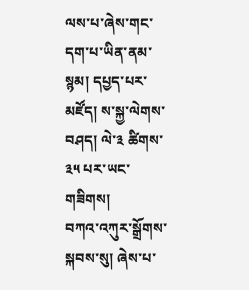ལས་པ་ཞེས་གང་དག་པ་ཡིན་ནམ་སྙམ། དཔྱད་པར་མཛོད། ས་སྐྱ་ལེགས་བཤད། ལེ་༣ ཚིགས་ ༣༥ པར་ཡང་གཟིགས།
བཀའ་འཀུར་སྒྲོགས་སྐབས་སུ། ཞེས་པ་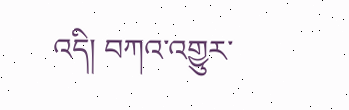འདི། བཀའ་འགྱུར་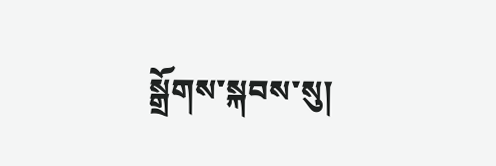སྒྲོགས་སྐབས་སུ།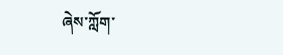ཞེས་ཀློག་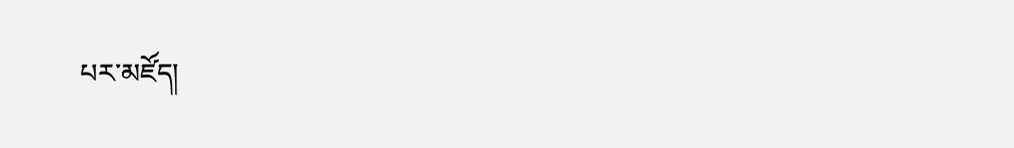པར་མཛོད།